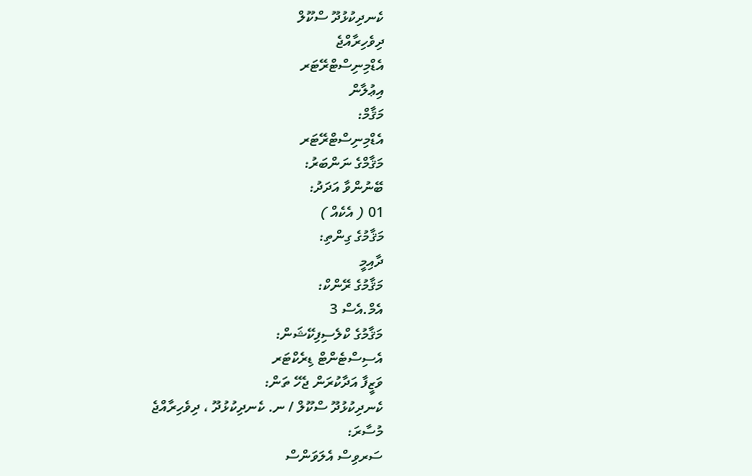ކެނދިކުޅުދޫ ސްކޫލް
ދިވެހިރާއްޖެ
އެޑްމިނިސްޓްރޭޓަރ
އިޢުލާން
މަޤާމް:
އެޑްމިނިސްޓްރޭޓަރ
މަޤާމްގެ ނަންބަރު:
ބޭނުންވާ އަދަދު:
01 ( އެކެއް )
މަޤާމުގެ ގިންތި:
ދާއިމީ
މަޤާމުގެ ރޭންކް:
އެމް.އެސް 3
މަޤާމުގެ ކްލެސިފިކޭޝަން:
އެސިސްޓެންޓް ޑިރެކްޓަރ
ވަޒީފާ އަދާކުރަން ޖެހޭ ތަން:
ކެނދިކުޅުދޫ ސްކޫލް / ނ. ކެނދިކުޅުދޫ ، ދިވެހިރާއްޖެ
މުސާރަ:
ސަރވިސް އެލަވަންސް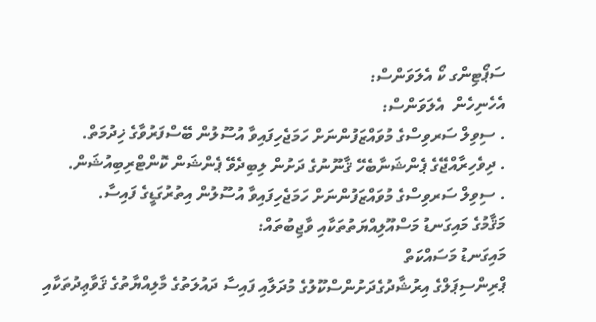ސަޕޯޓިންގ ކޯ އެލަވަންސް:
އެހެނިހެން  އެލަވަންސް:
. ސިވިލް ސަރވިސްގެ މުވައްޒަފުންނަށް ހަމަޖެހިފައިވާ އުސޫލުން ބޭސްފަރުވާގެ ޚިދުމަތް.
. ދިވެހިރާއްޖޭގެ ޕެންޝަނާބެހޭ ޤާނޫނުގެ ދަށުން ލިބިދެވޭ ޕެންޝަން ކޮންޓްރިބިއުޝަން.
. ސިވިލް ސަރވިސްގެ މުވައްޒަފުންނަށް ހަމަޖެހިފައިވާ އުސޫލުން އިތުރުގަޑީގެ ފައިސާ.
މަޤާމުގެ މައިގަނޑު މަސްއޫލިއްޔަތުތަކާއި ވާޖިބުތައް:
މައިގަނޑު މަސައްކަތް
ޕްރިންސިޕަލްގެ އިރުޝާދުގެދަށުންސްކޫލުގެ މުދަލާއި ފައިސާ ދައުލަތުގެ މާލިއްޔާތުގެ ޤަވާޢިދުތަކާއި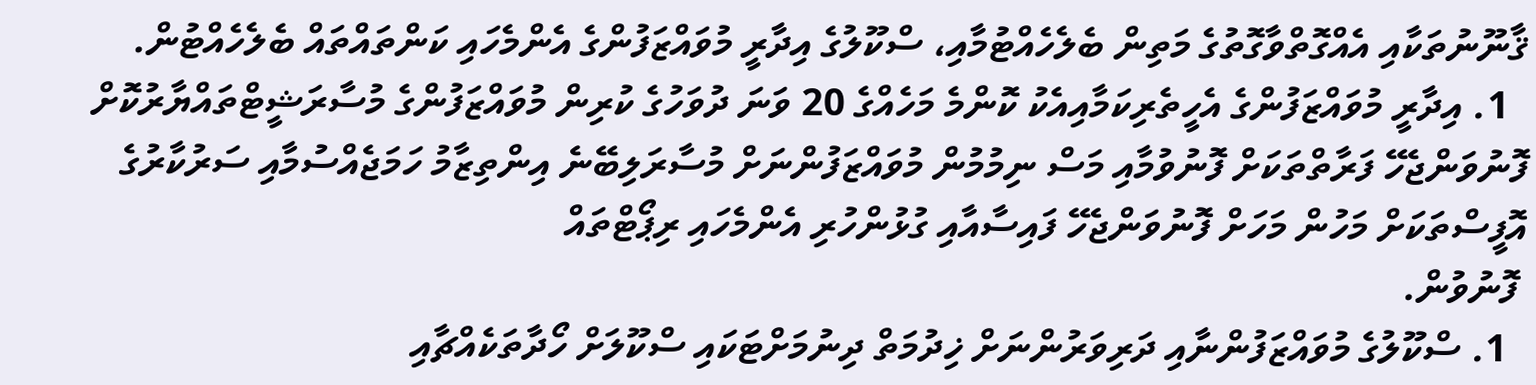ޤާނޫނުތަކާއި އެއްގޮތްވާގޮތުގެ މަތިން ބެލެހެއްޓުމާއި، ސްކޫލުގެ އިދާރީ މުވައްޒަފުންގެ އެންމެހައި ކަންތައްތައް ބެލެހެއްޓުން.
  1. އިދާރީ މުވައްޒަފުންގެ އެހީތެރިކަމާއިއެކު ކޮންމެ މަހެއްގެ 20 ވަނަ ދުވަހުގެ ކުރިން މުވައްޒަފުންގެ މުސާރަޝީޓްތައްޔާރުކޮށް ފޮނުވަންޖެހޭ ފަރާތްތަކަށް ފޮނުވުމާއި މަސް ނިމުމުން މުވައްޒަފުންނަށް މުސާރަލިބޭނެ އިންތިޒާމު ހަމަޖެއްސުމާއި ސަރުކާރުގެ އޮފީސްތަކަށް މަހުން މަހަށް ފޮނުވަންޖެހޭ ފައިސާއާއި ގުޅުންހުރި އެންމެހައި ރިޕޯޓްތައް
 ފޮނުވުން.
  1. ސްކޫލުގެ މުވައްޒަފުންނާއި ދަރިވަރުންނަށް ޚިދުމަތް ދިނުމަށްޓަކައި ސްކޫލަށް ހޯދާތަކެއްޗާއި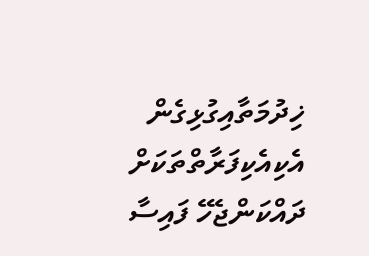ޚިދުމަތާއިގުޅިގެން އެކިއެކިފަރާތްތަކަށް ދައްކަންޖެހޭ ފައިސާ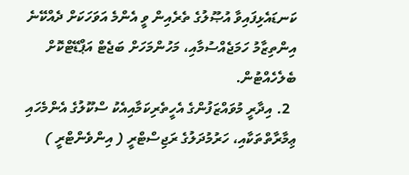ކަނޑައެޅިފައިވާ އުޞޫލުގެ ތެރެއިން ވީ އެންމެ އަވަހަކަށް ދެއްކޭނެ އިންތިޒާމު ހަމަޖެއްސުމާއި، މަހުންމަހަށް ބަޖެޓް އަޕްޑޭޓްކޮށް ބެލެހެއްޓުން.
  2. އިދާރީ މުވައްޒަފުންގެ އެހީތެރިކަމާއިއެކު ސްކޫލުގެ އެންމެހައި ޢިމާރާތްތަކާއި، ހަރުމުދަލުގެ ރަޖިސްޓްރީ ( އިންވެންޓްރީ )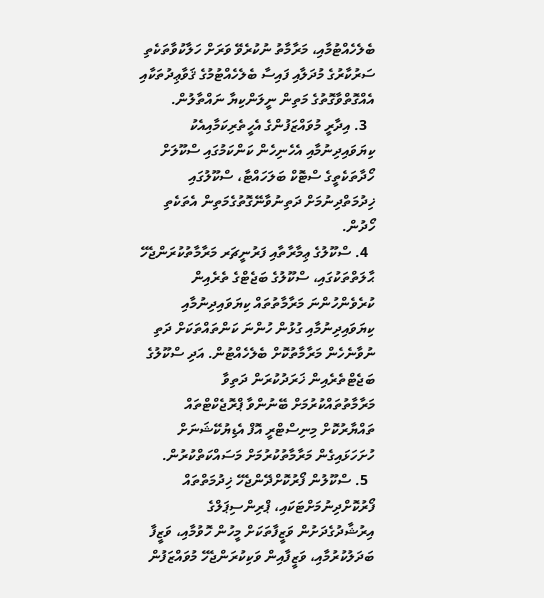ބެލެހެއްޓުމާއި، މަރާމާތު ނުކުރެވޭ ވަރަށް ހަލާކުވާތަކެތި ސަރުކާރުގެ މުދަލާއި ފައިސާ ބެލެހެއްޓުމުގެ ޤަވާޢިދުތަކާއި އެއްގޮތްވާގޮތުގެ މަތިން ނީލަންކިޔާ ނައްތާލުން.
  3. އިދާރީ މުވައްޒަފުންގެ އެހީތެރިކަމާއިއެކު ކިޔަވައިދިނުމާއި އެހެނިހެން ކަންކަމުގައި ސްކޫލަށް ހޯދާތަކެތީގެ ސްޓޮކް ބަލަހައްޓާ، ސްކޫލުގައި ޚިދުމަތްދިނުމަށް ދަތިނުވާނޭގޮތުގެމަތިން އެތަކެތި ހޯދުން.
  4. ސްކޫލުގެ ޢިމާރާތާއި ފަރުނީޗަރ މަރާމާތުކުރަންޖެހޭ ޙާލަތްތަކުގައި، ސްކޫލުގެ ބަޖެޓްގެ ތެރެއިން ކުރެވެންހުންނަ މަރާމާތުތައް ކިޔަވައިދިނުމާއި ކިޔަވައިދިނުމާއި ގުޅުން ހުންނަ ކަންތައްތަކަށް ދަތި ނުވާނެހެން މަރާމާތުކޮށް ބެލެހެއްޓުން. އަދި ސްކޫލުގެ ބަޖެޓްތެރެއިން ޚަރަދުކުރަން ދަތިވާ މަރާމާތުތައްކުރުމަށް ބޭނުންވާ ޕްރޮޖެކްޓްތައް ތައްޔާރުކޮށް މިނިސްޓްރީ އޮފް އެޑިޔުކޭޝަނަށް ހުށަހަޅައިގެން މަރާމާތުކުރުމަށް މަސައްކަތްކުރުން.
  5. ސްކޫލުން ފޯރުކޮށްދޭންޖެހޭ ޚިދުމަތްތައް ފޯރުކޮށްދިނުމަށްޓަކައި، ޕްރިންސިޕަލްގެ އިރުޝާދުގެދަށުން ވަޒީފާތަކަށް މީހުން ހޮވުމާއި، ވަޒީފާ ބަދަލުކުރުމާއި، ވަޒީފާއިން ވަކިކުރަންޖެހޭ މުވައްޒަފުން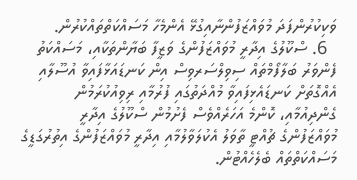ވަކިކުރުންފަދަ މުވައްޒަފުންނާއިގުޅޭ އެންމެހާ މަސައްކަތްތައްކުރުން.
  6. ސްކޫލުގެ އިދާރީ މުވައްޒަފުންގެ ވަޒީފާ ބަޔާންތަކާއި، މަސައްކަތު ފެންވަރު ބަލާފޯމްތައް ސިވިލްސަރވިސް އިން ކަނޑައަޅާފައިވާ އުސޫލާއި އެއްގޮތަށް ކަނޑައެޅިފައިވާ މުއްދަތުގައި ފުރުމާއި ރިވިއުކުރަމުން ގެންދިއުމާއި، ކޮންމެ އަހަރެއްވެސް ފެށުމުން ސްކޫލުގެ އިދާރީ މުވައްޒަފުންގެ ޗުއްޓީ ތާވަލު އެކުލަވާލުމާއި އިދާރީ މުވައްޒަފުންގެ އިތުރުގަޑީގެ މަސައްކަތްތައް ބެލެހެއްޓުން.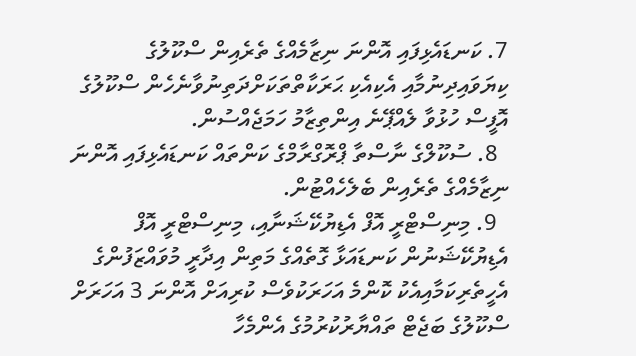7. ކަނޑައެޅިފައި އޮންނަ ނިޒާމެއްގެ ތެރެއިން ސްކޫލުގެ ކިޔަވައިދިނުމާއި އެކިއެކި ޙަރަކާތްތަކަށްދަތިނުވާނެހެން ސްކޫލުގެ އޮފީސް ހުޅުވާ ލެއްޕޭނެ އިންތިޒާމު ހަމަޖެއްސުން.
  8. ސުކޫލްގެ ނާސްތާ ޕްރޮގްރާމްގެ ކަންތައް ކަނޑައެޅިފައި އޮންނަ ނިޒާމެއްގެ ތެރެއިން ބެލެހެއްޓުން.
  9. މިނިސްޓްރީ އޮފް އެޑިޔުކޭޝަނާއި، މިނިސްޓްރީ އޮފް އެޑިޔުކޭޝަނުން ކަނޑައަޅާ ގޮތެއްގެ މަތިން އިދާރީ މުވައްޒަފުންގެ އެހީތެރިކަމާއިއެކު ކޮންމެ އަހަރަކުވެސް ކުރިއަށް އޮންނަ 3 އަހަރަށް ސްކޫލުގެ ބަޖެޓް ތައްޔާރުކުރުމުގެ އެންމެހާ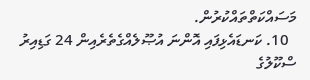މަސައްކަތްތައްކުރުން.
  10. ކަނޑައެޅިފައި އޮންނަ އުޞޫލެއްގެތެރެއިން 24 ގަޑިއިރު ސްކޫލުގެ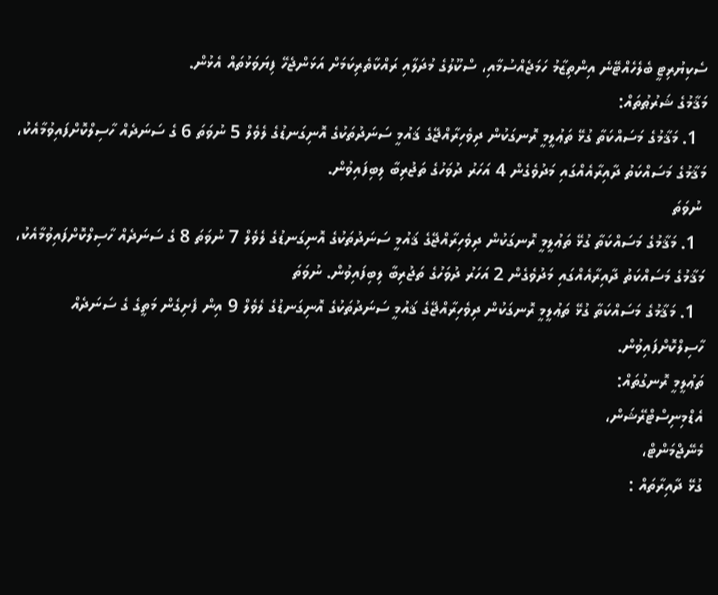ސެކިޔުރިޓީ ބެލެހެއްޓޭނެ އިންތިޒާމު ހަމަޖެއްސުމާއި، ސްކޫލުގެ މުދަލާއި ރައްކާތެރިކަމަށް އަޅަންޖެހޭ ފިޔަވަޅުތައް އެޅުން.
މަޤާމުގެ ޝަރުޠުތައް:
  1. މަޤާމުގެ މަސައްކަތާ ގުޅޭ ތަޢުލީމީ ރޮނގަކުން ދިވެހިރާއްޖޭގެ ޤައުމީ ސަނަދުތަކުގެ އޮނިގަނޑުގެ ލެވެލް 5 ނުވަތަ 6 ގެ ސަނަދެއް ހާސިލްކޮށްފައިވުމާއެކު، މަޤާމުގެ މަސައްކަތު ދާއިރާއެއްގައި މަދުވެގެން 4 އަހަރު ދުވަހުގެ ތަޖުރިބާ ލިބިފައިވުން.
 ނުވަތަ
  1. މަޤާމުގެ މަސައްކަތާ ގުޅޭ ތަޢުލީމީ ރޮނގަކުން ދިވެހިރާއްޖޭގެ ޤައުމީ ސަނަދުތަކުގެ އޮނިގަނޑުގެ ލެވެލް 7 ނުވަތަ 8 ގެ ސަނަދެއް ހާސިލްކޮށްފައިވުމާއެކު، މަޤާމުގެ މަސައްކަތު ދާއިރާއެއްގައި މަދުވެގެން 2 އަހަރު ދުވަހުގެ ތަޖުރިބާ ލިބިފައިވުން. ނުވަތަ
  1. މަޤާމުގެ މަސައްކަތާ ގުޅޭ ތަޢުލީމީ ރޮނގަކުން ދިވެހިރާއްޖޭގެ ޤައުމީ ސަނަދުތަކުގެ އޮނިގަނޑުގެ ލެވެލް 9 އިން ފެށިގެން މަތީގެ ގެ ސަނަދެއް ހާސިލްކޮށްފައިވުން.
ތަޢުލީމީ ރޮނގުތައް:
އެޑްމިނިސްޓްރޭޝަން،
މެނޭޖްމަންޓް،
ގުޅޭ ދާއިރާތައް :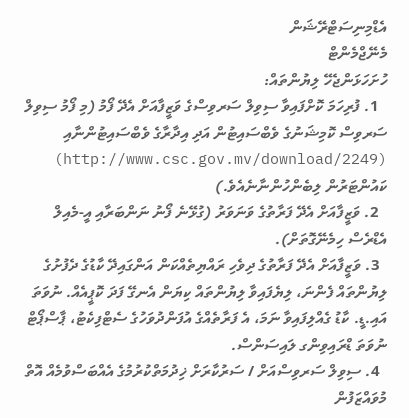އެޑްމިނިސަޓްރޭޝަން
މެނޭޖްމެންޓް
ހުށަހަޅަންޖެހޭ ލިޔުންތައް:
  1. ފުރިހަމަ ކޮށްފައިވާ ސިވިލް ސަރވިސްގެ ވަޒީފާއަށް އެދޭ ފޯމު (މި ފޯމު ސިވިލް ސަރވިސް ކޮމިޝަނުގެ ވެބްސައިޓުން އަދި އިދާރާގެ ވެބްސައިޓުންނާއި (http://www.csc.gov.mv/download/2249) ކައުންޓަރުން ލިބެންހުންނާނެއެވެ.)
  2. ވަޒީފާއަށް އެދޭ ފަރާތުގެ ވަނަވަރު (ގުޅޭނެ ފޯނު ނަންބަރާއި އީ-މެއިލް އެޑްރެސް ހިމެނޭގޮތަށް).
  3. ވަޒީފާއަށް އެދޭ ފަރާތުގެ ދިވެހި ރައްޔިތެއްކަން އަންގައިދޭ ކާޑުގެ ދެފުށުގެ ލިޔުންތައް ފެންނަ، ލިޔެފައިވާ ލިޔުންތައް ކިޔަން އެނގޭ ފަދަ ކޮޕީއެއް. ނުވަތަ އައި.ޑީ. ކާޑު ގެއްލިފައިވާ ނަމަ، އެ ފަރާތެއްގެ އުފަންދުވަހުގެ ސެޓްފިކެޓު، ޕާސްޕޯޓް ނުވަތަ ޑްރައިވިންގ ލައިސަންސް.
  4. ސިވިލް ސަރވިސްއަށް / ސަރުކާރަށް ޚިދުމަތްކުރުމުގެ އެއްބަސްވުމެއް އޮތް މުވައްޒަފުން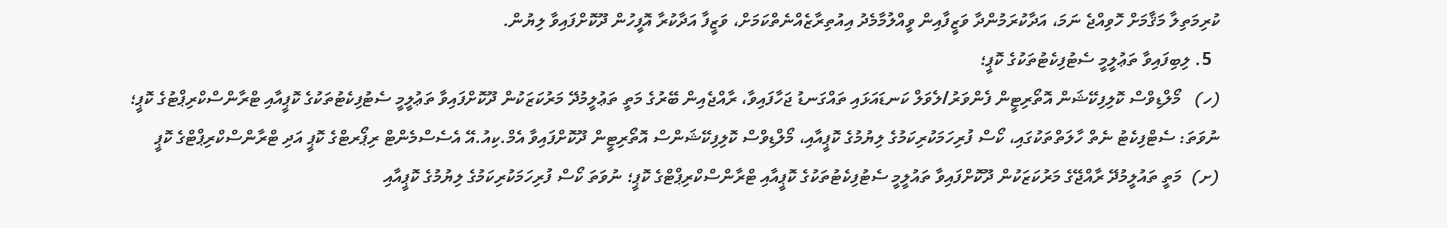ކުރިމަތިލާ މަޤާމަށް ހޮވިއްޖެ ނަމަ، އަދާކުރަމުންދާ ވަޒީފާއިން ވީއްލުމާމެދު އިއުތިރާޒެއްނެތްކަމަށް، ވަޒީފާ އަދާކުރާ އޮފީހުން ދޫކޮށްފައިވާ ލިޔުން.
  5. ލިބިފައިވާ ތަޢުލީމީ ސެޓުފިކެޓުތަކުގެ ކޮޕީ؛
(ހ)   މޯލްޑިވްސް ކޮލިފިކޭޝަން އޮތޯރިޓީން ފެންވަރު/ލެވަލް ކަނޑައަޅައި ތައްގަނޑު ޖަހާފައިވާ، ރާއްޖެއިން ބޭރުގެ މަތީ ތަޢުލީމުދޭ މަރުކަޒަކުން ދޫކޮށްފައިވާ ތަޢުލީމީ ސެޓުފިކެޓުތަކުގެ ކޮޕީއާއި ޓްރާންސްކްރިޕްޓުގެ ކޮޕީ؛ ނުވަތަ: ސެޓްފިކެޓު ނެތް ހާލަތްތަކުގައި، ކޯސް ފުރިހަމަކުރިކަމުގެ ލިޔުމުގެ ކޮޕީއާއި، މޯލްޑިވްސް ކޮލިފިކޭޝަންސް އޮތޯރިޓީން ދޫކޮށްފައިވާ އެމް.ކިއު.އޭ އެސެސްމެންޓް ރިޕޯރޓްގެ ކޮޕީ އަދި ޓްރާންސްކްރިޕްޓްގެ ކޮޕީ
(ށ)  މަތީ ތައުލީމުދޭ ރާއްޖޭގެ މަރުކަޒަކުން ދޫކޮށްފައިވާ ތައުލީމީ ސެޓުފިކެޓުތަކުގެ ކޮޕީއާއި ޓްރާންސްކްރިޕްޓްގެ ކޮޕީ؛ ނުވަތަ ކޯސް ފުރިހަމަކުރިކަމުގެ ލިޔުމުގެ ކޮޕީއާއި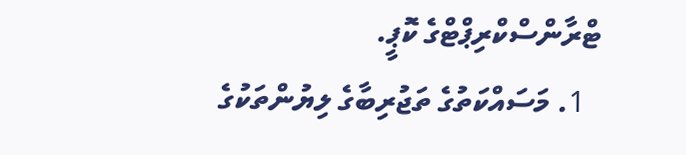ޓްރާންސްކްރިޕްޓްގެ ކޮޕީ.
  1. މަސައްކަތުގެ ތަޖުރިބާގެ ލިޔުންތަކުގެ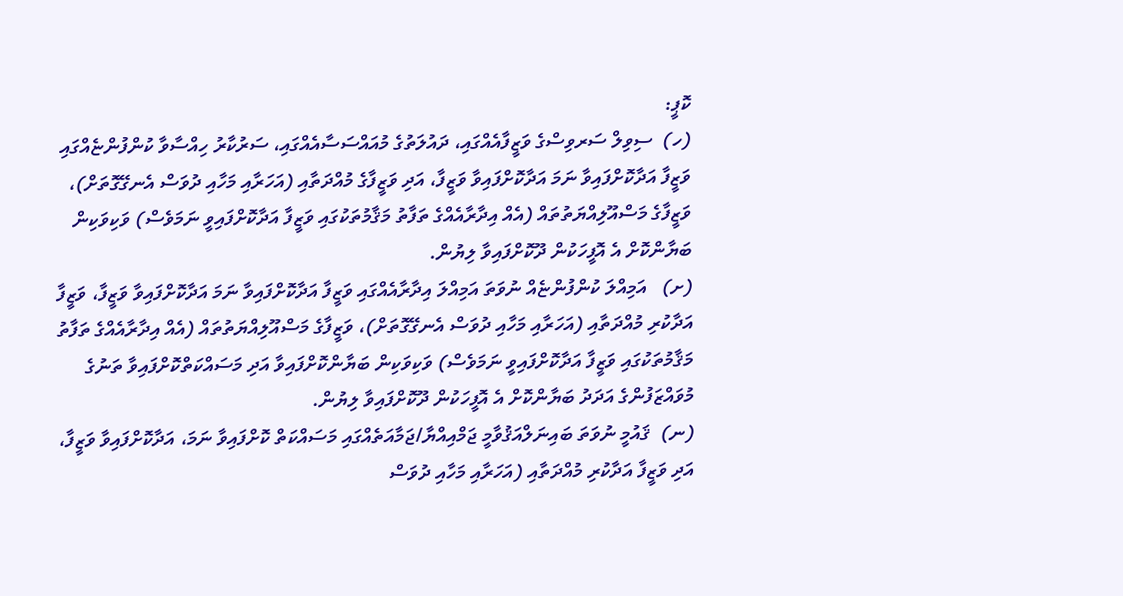ކޮޕީ:
(ހ)  ސިވިލް ސަރވިސްގެ ވަޒީފާއެއްގައި، ދައުލަތުގެ މުއައްސަސާއެއްގައި، ސަރުކާރު ހިއްސާވާ ކުންފުންޏެއްގައި ވަޒީފާ އަދާކޮށްފައިވާ ނަމަ އަދާކޮށްފައިވާ ވަޒީފާ، އަދި ވަޒީފާގެ މުއްދަތާއި (އަހަރާއި މަހާއި ދުވަސް އެނގޭގޮތަށް)، ވަޒީފާގެ މަސްއޫލިއްޔަތުތައް (އެއް އިދާރާއެއްގެ ތަފާތު މަޤާމުތަކުގައި ވަޒީފާ އަދާކޮށްފައިވީ ނަމަވެސް) ވަކިވަކިން ބަޔާންކޮށް އެ އޮފީހަކުން ދޫކޮށްފައިވާ ލިޔުން.
(ށ)   އަމިއްލަ ކުންފުންޏެއް ނުވަތަ އަމިއްލަ އިދާރާއެއްގައި ވަޒީފާ އަދާކޮށްފައިވާ ނަމަ އަދާކޮށްފައިވާ ވަޒީފާ، ވަޒީފާ އަދާކުރި މުއްދަތާއި (އަހަރާއި މަހާއި ދުވަސް އެނގޭގޮތަށް)، ވަޒީފާގެ މަސްއޫލިއްޔަތުތައް (އެއް އިދާރާއެއްގެ ތަފާތު މަޤާމުތަކުގައި ވަޒީފާ އަދާކޮށްފައިވީ ނަމަވެސް) ވަކިވަކިން ބަޔާންކޮށްފައިވާ އަދި މަސައްކަތްކޮށްފައިވާ ތަނުގެ މުވައްޒަފުންގެ އަދަދު ބަޔާންކޮށް އެ އޮފީހަކުން ދޫކޮށްފައިވާ ލިޔުން.
(ނ)  ޤައުމީ ނުވަތަ ބައިނަލްއަޤުވާމީ ޖަމްއިއްޔާ/ޖަމާއަތެއްގައި މަސައްކަތް ކޮށްފައިވާ ނަމަ، އަދާކޮށްފައިވާ ވަޒީފާ، އަދި ވަޒީފާ އަދާކުރި މުއްދަތާއި (އަހަރާއި މަހާއި ދުވަސް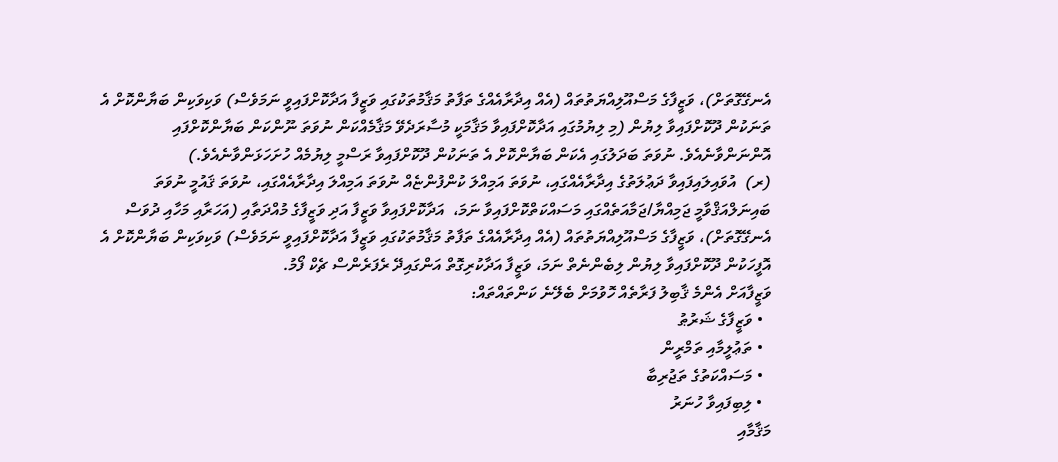އެނގޭގޮތަށް)، ވަޒީފާގެ މަސްއޫލިއްޔަތުތައް (އެއް އިދާރާއެއްގެ ތަފާތު މަޤާމުތަކުގައި ވަޒީފާ އަދާކޮށްފައިވީ ނަމަވެސް) ވަކިވަކިން ބަޔާންކޮށް އެ ތަނަކުން ދޫކޮށްފައިވާ ލިޔުން (މި ލިޔުމުގައި އަދާކޮށްފައިވާ މަޤާމަކީ މުސާރަދެވޭ މަޤާމެއްކަން ނުވަތަ ނޫންކަން ބަޔާންކޮށްފައި އޮންނަންވާނެއެވެ. ނުވަތަ ބަދަލުގައި އެކަން ބަޔާންކޮށް އެ ތަނަކުން ދޫކޮށްފައިވާ ރަސްމީ ލިޔުމެއް ހުށަހަޅަންވާނެއެވެ.)
(ރ)  އުވައިލައިފައިވާ ދަޢުލަތުގެ އިދާރާއެއްގައި، ނުވަތަ އަމިއްލަ ކުންފުންޏެއް ނުވަތަ އަމިއްލަ އިދާރާއެއްގައި، ނުވަތަ ޤައުމީ ނުވަތަ ބައިނަލްއަޤްވާމީ ޖަމިއްޔާ/ޖަމާއަތެއްގައި މަސައްކަތްކޮށްފައިވާ ނަމަ،  އަދާކޮށްފައިވާ ވަޒީފާ އަދި ވަޒީފާގެ މުއްދަތާއި (އަހަރާއި މަހާއި ދުވަސް އެނގޭގޮތަށް)، ވަޒީފާގެ މަސްއޫލިއްޔަތުތައް (އެއް އިދާރާއެއްގެ ތަފާތު މަޤާމުތަކުގައި ވަޒީފާ އަދާކޮށްފައިވީ ނަމަވެސް) ވަކިވަކިން ބަޔާންކޮށް އެ އޮފީހަކުން ދޫކޮށްފައިވާ ލިޔުން ލިބެންނެތް ނަމަ، ވަޒީފާ އަދާކުރިގޮތް އަންގައިދޭ ރެފަރެންސް ޗެކް ފޯމު.
ވަޒީފާއަށް އެންމެ ޤާބިލު ފަރާތެއް ހޮވުމަށް ބެލޭނެ ކަންތައްތައް:
  • ވަޒީފާގެ ޝަރުޠު
  • ތަޢުލީމާއި ތަމްރީން
  • މަސައްކަތުގެ ތަޖުރިބާ
  • ލިބިފައިވާ ހުނަރު
މަޤާމާއި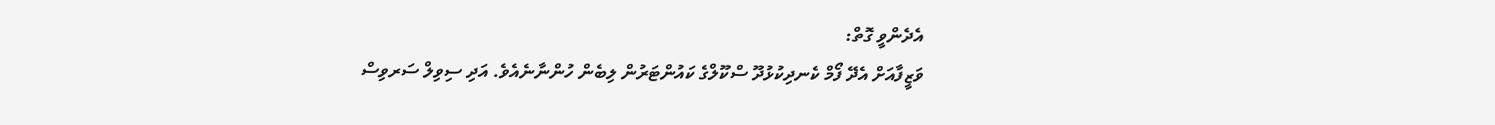އެދެންވީ ގޮތް:
ވަޒީފާއަށް އެދޭ ފޯމް ކެނދިކުޅުދޫ ސްކޫލްގެ ކައުންޓަރުން ލިބެން ހުންނާނެއެވެ. އަދި ސިވިލް ސަރވިސް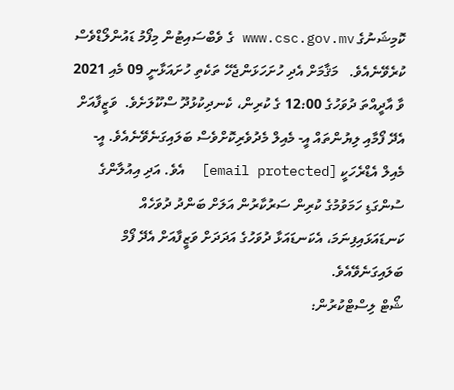ކޮމިޝަނުގެ www.csc.gov.mv ގެ ވެބްސައިޓުން މިފޯމު ޑައުންލޯޑްވެސް ކުރެވޭނެއެވެ.   މަޤާމަށް އެދި ހުށަހަޅަންޖެހޭ ތަކެތި ހުށައަޅާނީ 09 މެއި 2021 ވާ އާދީއްތަ ދުވަހުގެ 12:00 ގެ ކުރިން، ކެނދިކުޅުދޫ ސްކޫލަށެވެ.  ވަޒީފާއަށް އެދޭ ފޯމާއި ލިޔުންތައް އީ- މެއިލް މެދުވެރިކޮށްވެސް ބަލައިގަނެވޭނެއެވެ. އީ- މެއިލް އެޑްރެހަކީ [email protected]  އެވެ. އަދި އިއުލާންގެ ސުންގަޑި ހަމަވުމުގެ ކުރިން ސަރުކާރުން އަލަށް ބަންދު ދުވަހެއް ކަނޑައަޅައިފިނަމަ، އެކަނޑައަޅާ ދުވަހުގެ އަދަދަށް ވަޒީފާއަށް އެދޭ ފޯމް ބަލައިގަނެވޭއެވެ.
ޝޯޓް ލިސްޓްކުރުން: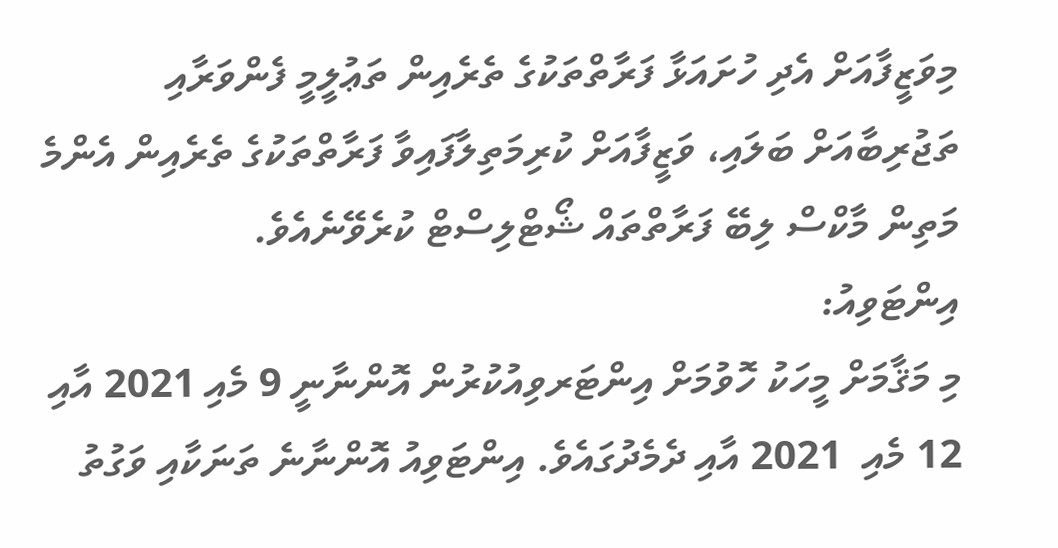މިވަޒީފާއަށް އެދި ހުށައަޅާ ފަރާތްތަކުގެ ތެރެއިން ތަޢުލީމީ ފެންވަރާއި ތަޖުރިބާއަށް ބަލައި، ވަޒީފާއަށް ކުރިމަތިލާފައިވާ ފަރާތްތަކުގެ ތެރެއިން އެންމެ މަތިން މާކްސް ލިބޭ ފަރާތްތައް ޝޯޓްލިސްޓް ކުރެވޭނެއެވެ.
އިންޓަވިއު:
މި މަޤާމަށް މީހަކު ހޮވުމަށް އިންޓަރވިއުކުރުން އޮންނާނީ 9 މެއި 2021 އާއި 12 މެއި  2021 އާއި ދެމެދުގައެވެ. އިންޓަވިއު އޮންނާނެ ތަނަކާއި ވަގުތު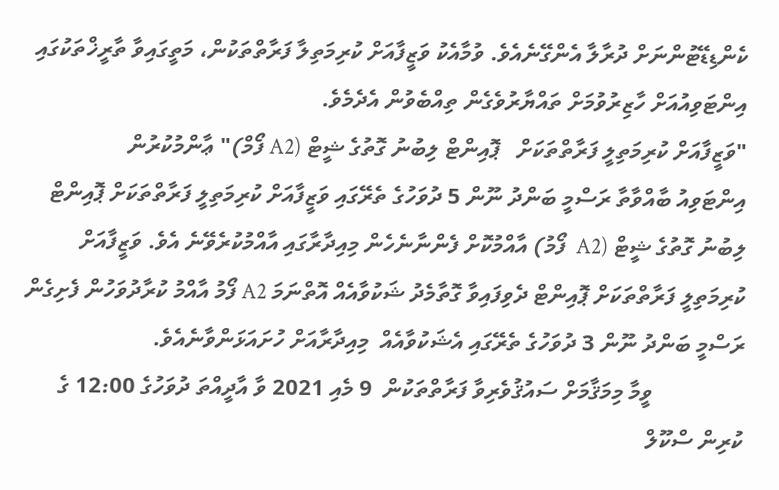ކެންޑިޑޭޓުންނަށް ދުރާލާ އެންގޭނެއެވެ. ވުމާއެކު ވަޒީފާއަށް ކުރިމަތިލާ ފަރާތްތަކުން، މަތީގައިވާ ތާރީޚްތަކުގައި އިންޓަވިއުއަށް ހާޒިރުވުމަށް ތައްޔާރުވެގެން ތިއްބެވުން އެދެމެވެ.
"ވަޒީފާއަށް ކުރިމަތިލީ ފަރާތްތަކަށް   ޕޮއިންޓް ލިބުނު ގޮތުގެ ޝީޓް (A2 ފޯމް)" ޢާންމުކުރުން
އިންޓަވިއު ބާއްވާތާ ރަސްމީ ބަންދު ނޫން 5 ދުވަހުގެ ތެރޭގައި ވަޒީފާއަށް ކުރިމަތިލީ ފަރާތްތަކަށް ޕޮއިންޓް ލިބުނު ގޮތުގެ ޝީޓް (A2  ފޯމު) އާއްމުކޮށް ފެންނާނެހެން މިއިދާރާގައި އާއްމުކުރެވޭނެ އެވެ. ވަޒީފާއަށް ކުރިމަތިލީ ފަރާތްތަކަށް ޕޮއިންޓް ދެވިފައިވާ ގޮތާމެދު ޝަކުވާއެއް އޮތްނަމަ A2 ފޯމު އާއްމު ކުރާދުވަހުން ފެށިގެން ރަސްމީ ބަންދު ނޫން 3 ދުވަހުގެ ތެރޭގައި އެޝަކުވާއެއް  މިއިދާރާއަށް ހުށައަޅަންވާނެއެވެ.
                ވީމާ މިމަޤާމަށް ސައުޤުވެރިވާ ފަރާތްތަކުން  9 މެއި 2021 ވާ އާދީއްތަ ދުވަހުގެ 12:00 ގެ ކުރިން ސްކޫލް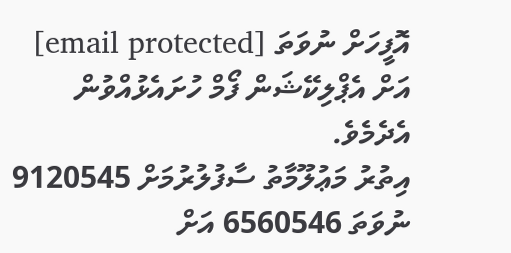އޮފީހަށް ނުވަތަ [email protected] އަށް އެޕްލިކޭޝަން ފޯމް ހުށައެޅުއްވުން އެދެމެވެ.
އިތުރު މަޢުލޫމާތު ސާފުލުރުމަށް 9120545  ނުވަތަ 6560546 އަށް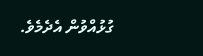ގުޅުއްވުން އެދެމެވެ.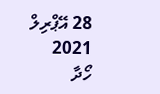28 އޭޕްރިލް 2021
ހޯދާ